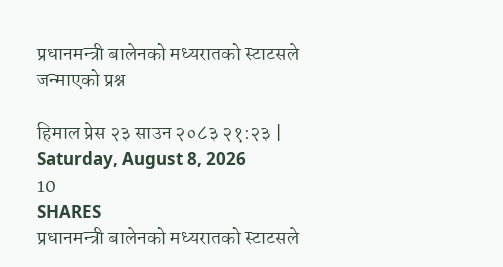प्रधानमन्त्री बालेनको मध्यरातको स्टाटसले जन्माएको प्रश्न

हिमाल प्रेस २३ साउन २०८३ २१:२३ | Saturday, August 8, 2026
10
SHARES
प्रधानमन्त्री बालेनको मध्यरातको स्टाटसले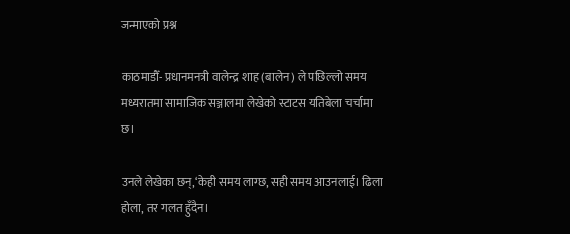जन्माएको प्रश्न

काठमाडौँ- प्रधानमनत्री वालेन्द्र शाह (बालेन) ले पछिल्लो समय मध्यरातमा सामाजिक सञ्जालमा लेखेको स्टाटस यतिबेला चर्चामा छ।

उनले लेखेका छन्,‘केही समय लाग्छ, सही समय आउनलाई। ढिला होला, तर गलत हुँदैन।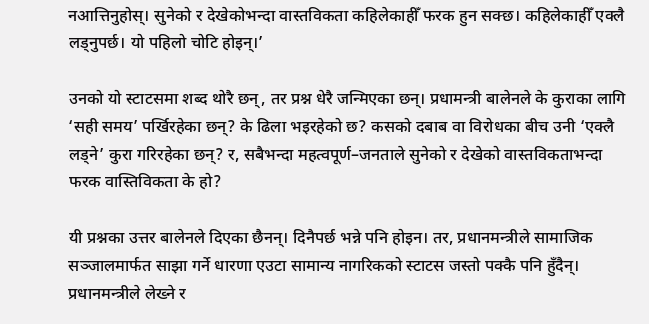नआत्तिनुहोस्। सुनेको र देखेकोभन्दा वास्तविकता कहिलेकाहीँ फरक हुन सक्छ। कहिलेकाहीँ एक्लै लड्नुपर्छ। यो पहिलो चोटि होइन्।’

उनको यो स्टाटसमा शब्द थोरै छन्, तर प्रश्न धेरै जन्मिएका छन्। प्रधामन्त्री बालेनले के कुराका लागि ‘सही समय’ पर्खिरहेका छन्? के ढिला भइरहेको छ? कसको दबाब वा विरोधका बीच उनी ‘एक्लै लड्ने’ कुरा गरिरहेका छन्? र, सबैभन्दा महत्वपूर्ण–जनताले सुनेको र देखेको वास्तविकताभन्दा फरक वास्तिविकता के हो?

यी प्रश्नका उत्तर बालेनले दिएका छैनन्। दिनैपर्छ भन्ने पनि होइन। तर, प्रधानमन्त्रीले सामाजिक सञ्जालमार्फत साझा गर्ने धारणा एउटा सामान्य नागरिकको स्टाटस जस्तो पक्कै पनि हुँदैन्। प्रधानमन्त्रीले लेख्ने र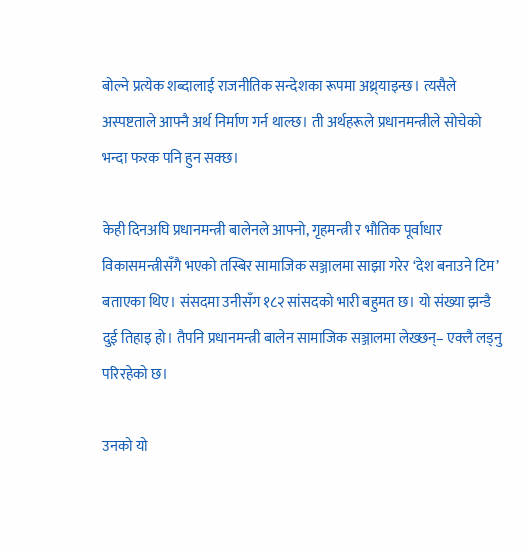बोल्ने प्रत्येक शब्दालाई राजनीतिक सन्देशका रूपमा अथ्र्याइन्छ। त्यसैले अस्पष्टताले आफ्नै अर्थ निर्माण गर्न थाल्छ। ती अर्थहरूले प्रधानमन्त्रीले सोचेको भन्दा फरक पनि हुन सक्छ।

केही दिनअघि प्रधानमन्त्री बालेनले आफ्नो, गृहमन्त्री र भौतिक पूर्वाधार विकासमन्त्रीसँगै भएको तस्बिर सामाजिक सञ्जालमा साझा गरेर ‘देश बनाउने टिम’ बताएका थिए। संसदमा उनीसँग १८२ सांसदको भारी बहुमत छ। यो संख्या झन्डै दुई तिहाइ हो। तैपनि प्रधानमन्त्री बालेन सामाजिक सञ्जालमा लेख्छन्– एक्लै लड्नु परिरहेको छ।

उनको यो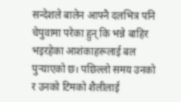सन्देशले बालेन आफ्नै दलभित्र पनि चेपुवामा परेका हुन् कि भन्ने बाहिर भइरहेका आशंकाहरूलाई बल पुर्‍याएको छ। पछिल्लो समय उनको र उनको टिमको शैलीलाई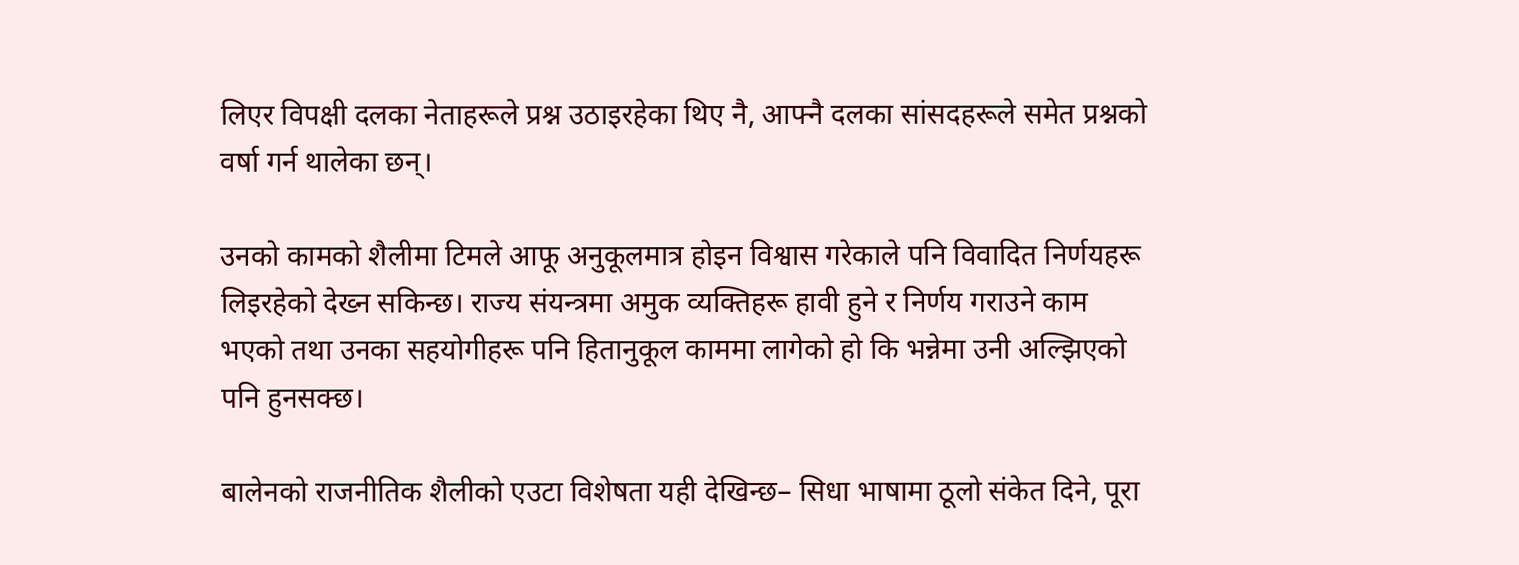लिएर विपक्षी दलका नेताहरूले प्रश्न उठाइरहेका थिए नै, आफ्नै दलका सांसदहरूले समेत प्रश्नको वर्षा गर्न थालेका छन्।

उनको कामको शैलीमा टिमले आफू अनुकूलमात्र होइन विश्वास गरेकाले पनि विवादित निर्णयहरू लिइरहेको देख्न सकिन्छ। राज्य संयन्त्रमा अमुक व्यक्तिहरू हावी हुने र निर्णय गराउने काम भएको तथा उनका सहयोगीहरू पनि हितानुकूल काममा लागेको हो कि भन्नेमा उनी अल्झिएको पनि हुनसक्छ।

बालेनको राजनीतिक शैलीको एउटा विशेषता यही देखिन्छ– सिधा भाषामा ठूलो संकेत दिने, पूरा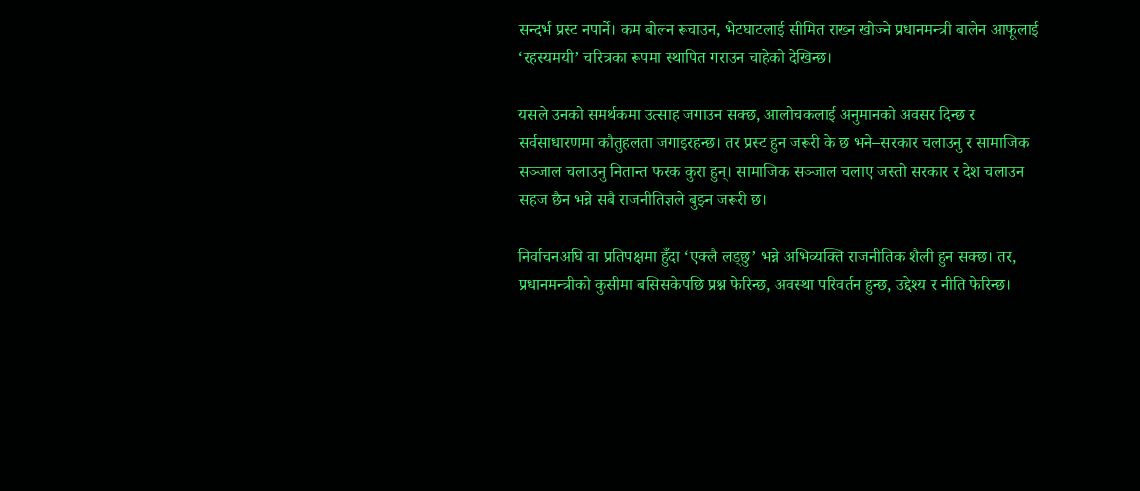सन्दर्भ प्रस्ट नपार्ने। कम बोल्न रूचाउन, भेटघाटलाई सीमित राख्न खोज्ने प्रधानमन्त्री बालेन आफूलाई ‘रहस्यमयी’ चरित्रका रूपमा स्थापित गराउन चाहेको देखिन्छ।

यसले उनको समर्थकमा उत्साह जगाउन सक्छ, आलोचकलाई अनुमानको अवसर दिन्छ र सर्वसाधारणमा कौतुहलता जगाइरहन्छ। तर प्रस्ट हुन जरूरी के छ भने–सरकार चलाउनु र सामाजिक सञ्जाल चलाउनु नितान्त फरक कुरा हुन्। सामाजिक सञ्जाल चलाए जस्तो सरकार र देश चलाउन सहज छैन भन्ने सबै राजनीतिज्ञले बुझ्न जरूरी छ।

निर्वाचनअघि वा प्रतिपक्षमा हुँदा ‘एक्लै लड्छु’ भन्ने अभिव्यक्ति राजनीतिक शैली हुन सक्छ। तर, प्रधानमन्त्रीको कुसीमा बसिसकेपछि प्रश्न फेरिन्छ, अवस्था परिवर्तन हुन्छ, उद्देश्य र नीति फेरिन्छ।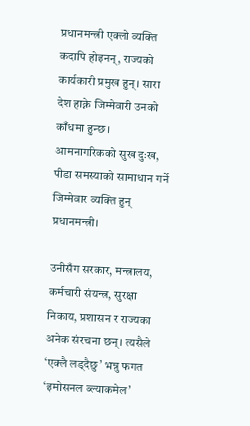प्रधानमन्त्री एक्लो व्यक्ति कदापि होइनन्, राज्यको कार्यकारी प्रमुख हुन्। सारा देश हाक्ने जिम्मेवारी उनको काँधमा हुन्छ। आमनागरिकको सुख दुःख, पीडा समस्याको सामाधान गर्ने जिम्मेवार व्यक्ति हुन् प्रधानमन्त्री।

उनीसँग सरकार, मन्त्रालय, कर्मचारी संयन्त्र, सुरक्षा निकाय, प्रशासन र राज्यका अनेक संरचना छन्। त्यसैले ‘एक्लै लड्दैछु’ भन्नु फगत ‘इमोसनल ब्ल्याकमेल’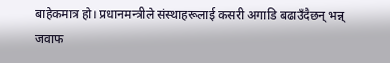बाहेकमात्र हो। प्रधानमन्त्रीले संस्थाहरूलाई कसरी अगाडि बढाउँदैछन् भन्न् जवाफ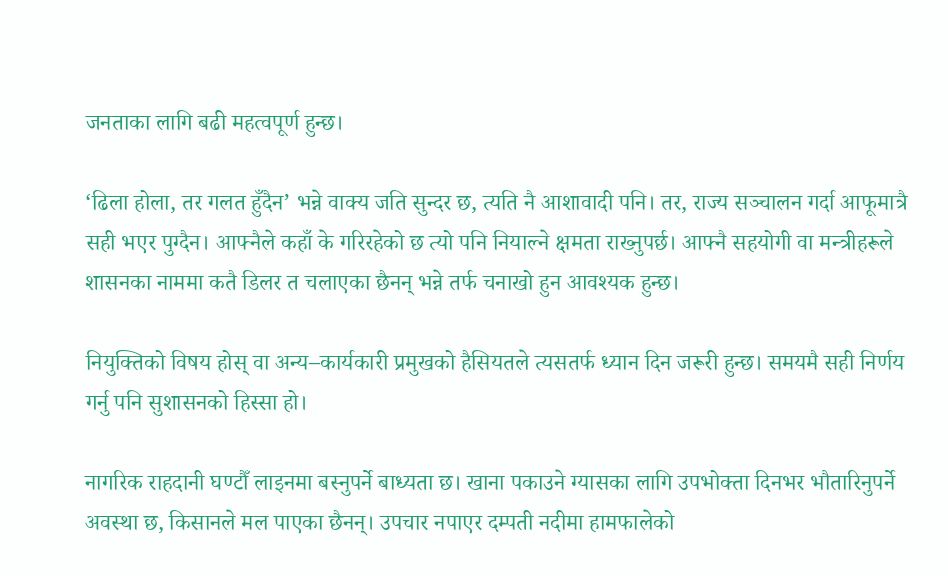जनताका लागि बढी महत्वपूर्ण हुन्छ।

‘ढिला होला, तर गलत हुँदैन’ भन्ने वाक्य जति सुन्दर छ, त्यति नै आशावादी पनि। तर, राज्य सञ्चालन गर्दा आफूमात्रै सही भएर पुग्दैन। आफ्नैले कहाँ के गरिरहेको छ त्यो पनि नियाल्ने क्षमता राख्नुपर्छ। आफ्नै सहयोगी वा मन्त्रीहरूले शासनका नाममा कतै डिलर त चलाएका छैनन् भन्ने तर्फ चनाखो हुन आवश्यक हुन्छ।

नियुक्तिको विषय होस् वा अन्य–कार्यकारी प्रमुखको हैसियतले त्यसतर्फ ध्यान दिन जरूरी हुन्छ। समयमै सही निर्णय गर्नु पनि सुशासनको हिस्सा हो।

नागरिक राहदानी घण्टौँ लाइनमा बस्नुपर्ने बाध्यता छ। खाना पकाउने ग्यासका लागि उपभोक्ता दिनभर भौतारिनुपर्ने अवस्था छ, किसानले मल पाएका छैनन्। उपचार नपाएर दम्पती नदीमा हामफालेको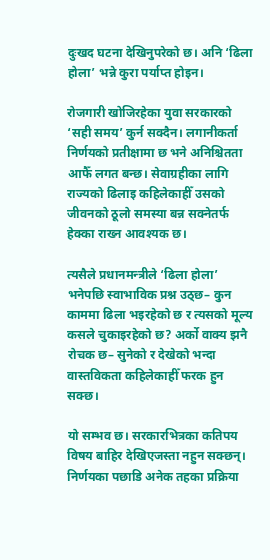दुःखद घटना देखिनुपरेको छ। अनि ‘ढिला होला’ भन्ने कुरा पर्याप्त होइन।

रोजगारी खोजिरहेका युवा सरकारको ‘सही समय’ कुर्न सक्दैन। लगानीकर्ता निर्णयको प्रतीक्षामा छ भने अनिश्चितता आफैँ लगत बन्छ। सेवाग्रहीका लागि राज्यको ढिलाइ कहिलेकाहीँ उसको जीवनको ठूलो समस्या बन्न सक्नेतर्फ हेक्का राख्न आवश्यक छ।

त्यसैले प्रधानमन्त्रीले ‘ढिला होला’ भनेपछि स्वाभाविक प्रश्न उठ्छ– कुन काममा ढिला भइरहेको छ र त्यसको मूल्य कसले चुकाइरहेको छ? अर्को वाक्य झनै रोचक छ– सुनेको र देखेको भन्दा वास्तविकता कहिलेकाहीँ फरक हुन सक्छ।

यो सम्भव छ। सरकारभित्रका कतिपय विषय बाहिर देखिएजस्ता नहुन सक्छन्। निर्णयका पछाडि अनेक तहका प्रक्रिया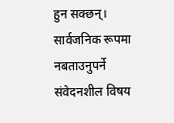हुन सक्छन्। सार्वजनिक रूपमा नबताउनुपर्ने संवेदनशील विषय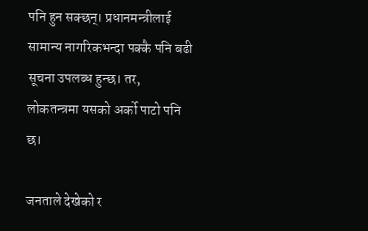पनि हुन सक्छन्। प्रधानमन्त्रीलाई सामान्य नागरिकभन्दा पक्कै पनि बढी सूचना उपलब्ध हुन्छ। तर, लोकतन्त्रमा यसको अर्को पाटो पनि छ।

जनताले देखेको र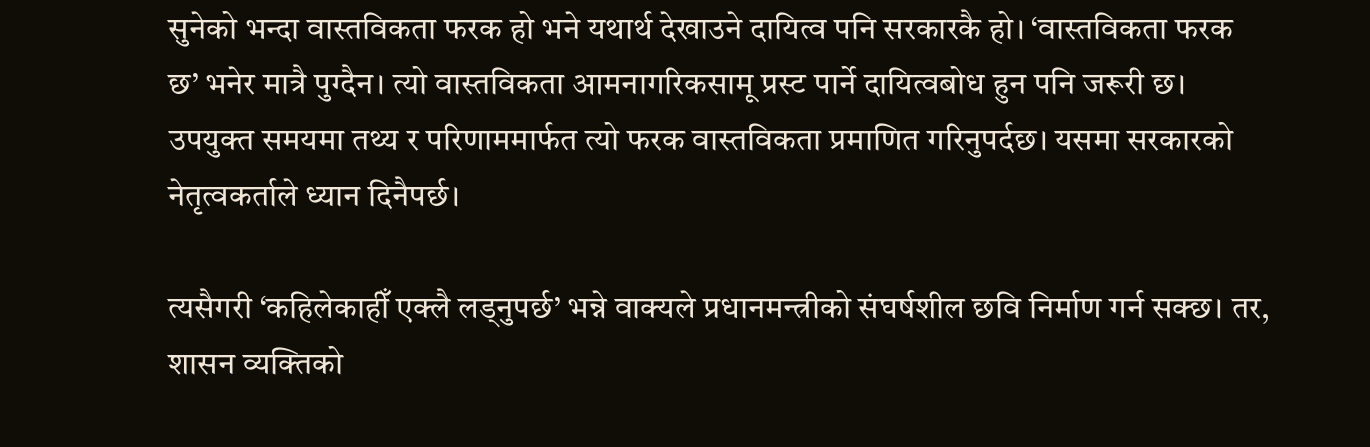सुनेको भन्दा वास्तविकता फरक हो भने यथार्थ देखाउने दायित्व पनि सरकारकै हो। ‘वास्तविकता फरक छ’ भनेर मात्रै पुग्दैन। त्यो वास्तविकता आमनागरिकसामू प्रस्ट पार्ने दायित्वबोध हुन पनि जरूरी छ। उपयुक्त समयमा तथ्य र परिणाममार्फत त्यो फरक वास्तविकता प्रमाणित गरिनुपर्दछ। यसमा सरकारको नेतृत्वकर्ताले ध्यान दिनैपर्छ।

त्यसैगरी ‘कहिलेकाहीँ एक्लै लड्नुपर्छ’ भन्ने वाक्यले प्रधानमन्त्रीको संघर्षशील छवि निर्माण गर्न सक्छ। तर, शासन व्यक्तिको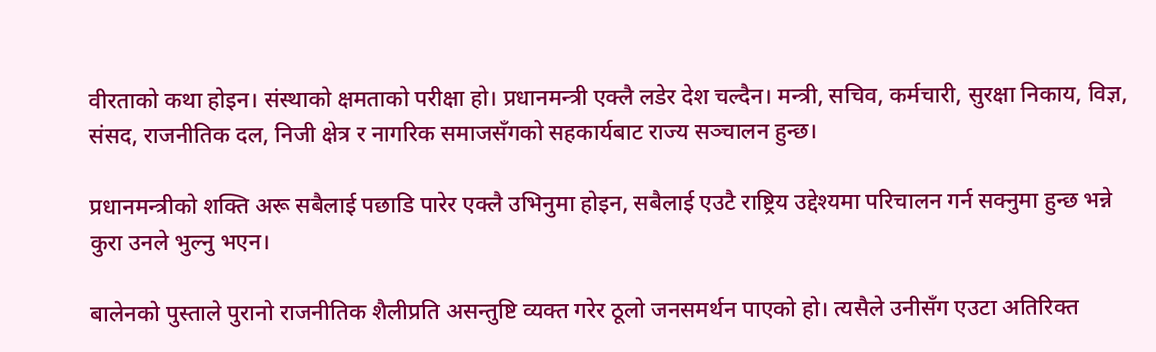वीरताको कथा होइन। संस्थाको क्षमताको परीक्षा हो। प्रधानमन्त्री एक्लै लडेर देश चल्दैन। मन्त्री, सचिव, कर्मचारी, सुरक्षा निकाय, विज्ञ, संसद, राजनीतिक दल, निजी क्षेत्र र नागरिक समाजसँगको सहकार्यबाट राज्य सञ्चालन हुन्छ।

प्रधानमन्त्रीको शक्ति अरू सबैलाई पछाडि पारेर एक्लै उभिनुमा होइन, सबैलाई एउटै राष्ट्रिय उद्देश्यमा परिचालन गर्न सक्नुमा हुन्छ भन्ने कुरा उनले भुल्नु भएन।

बालेनको पुस्ताले पुरानो राजनीतिक शैलीप्रति असन्तुष्टि व्यक्त गरेर ठूलो जनसमर्थन पाएको हो। त्यसैले उनीसँग एउटा अतिरिक्त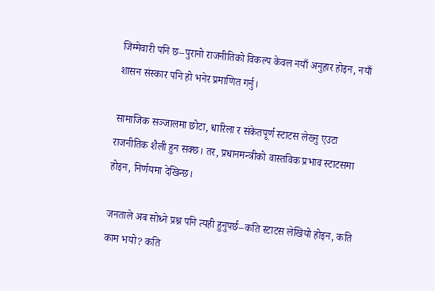जिम्मेवारी पनि छ–पुरानो राजनीतिको विकल्प केवल नयाँ अनुहार होइन, नयाँ शासन संस्कार पनि हो भनेर प्रमाणित गर्नु।

सामाजिक सञ्जालमा छोटा, धारिला र संकेतपूर्ण स्टाटस लेख्नु एउटा राजनीतिक शैली हुन सक्छ। तर, प्रधानमन्त्रीको वास्तविक प्रभाव स्टाटसमा होइन, निर्णयमा देखिन्छ।

जनताले अब सोध्ने प्रश्न पनि त्यही हुनुपर्छ–कति स्टाटस लेखियो होइन, कति काम भयो? कति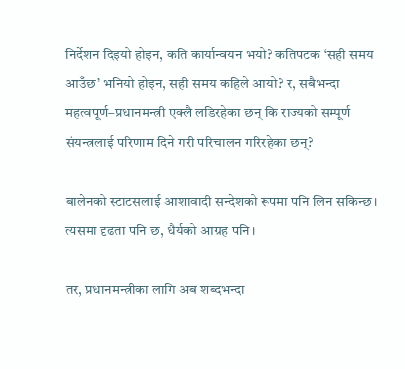निर्देशन दिइयो होइन, कति कार्यान्वयन भयो? कतिपटक ‘सही समय आउँछ’ भनियो होइन, सही समय कहिले आयो? र, सबैभन्दा महत्वपूर्ण–प्रधानमन्त्री एक्लै लडिरहेका छन् कि राज्यको सम्पूर्ण संयन्त्रलाई परिणाम दिने गरी परिचालन गरिरहेका छन्?

बालेनको स्टाटसलाई आशावादी सन्देशको रूपमा पनि लिन सकिन्छ। त्यसमा दृढता पनि छ, धैर्यको आग्रह पनि।

तर, प्रधानमन्त्रीका लागि अब शब्दभन्दा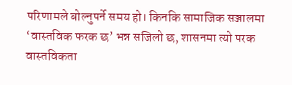परिणामले बोल्नुपर्ने समय हो। किनकि सामाजिक सञ्जालमा ‘वास्तविक फरक छ’ भन्न सजिलो छ, शासनमा त्यो परक वास्तविकता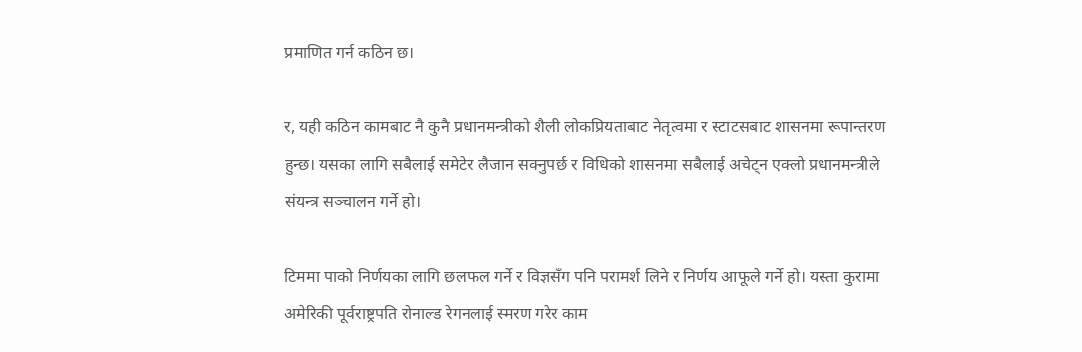प्रमाणित गर्न कठिन छ।

र, यही कठिन कामबाट नै कुनै प्रधानमन्त्रीको शैली लोकप्रियताबाट नेतृत्वमा र स्टाटसबाट शासनमा रूपान्तरण हुन्छ। यसका लागि सबैलाई समेटेर लैजान सक्नुपर्छ र विधिको शासनमा सबैलाई अचेट्न एक्लो प्रधानमन्त्रीले संयन्त्र सञ्चालन गर्ने हो।

टिममा पाको निर्णयका लागि छलफल गर्ने र विज्ञसँग पनि परामर्श लिने र निर्णय आफूले गर्ने हो। यस्ता कुरामा अमेरिकी पूर्वराष्ट्रपति रोनाल्ड रेगनलाई स्मरण गरेर काम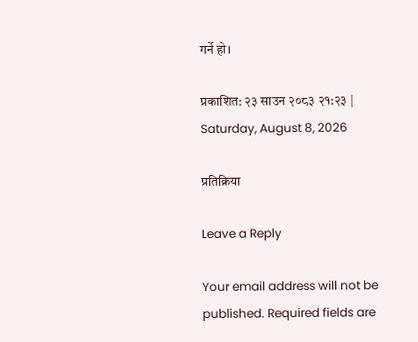गर्ने हो।

प्रकाशित: २३ साउन २०८३ २१:२३ | Saturday, August 8, 2026

प्रतिक्रिया

Leave a Reply

Your email address will not be published. Required fields are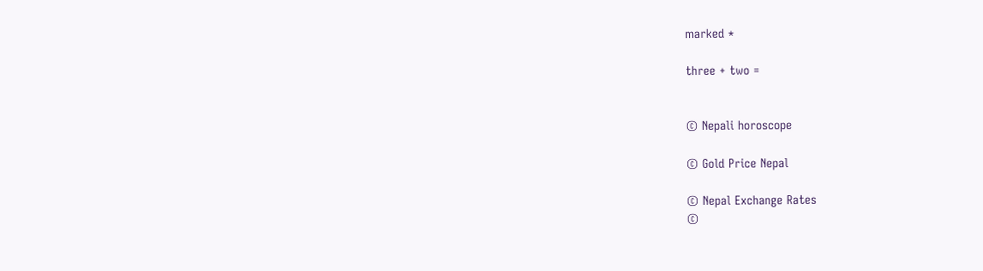marked *

three + two =


© Nepali horoscope

© Gold Price Nepal

© Nepal Exchange Rates
©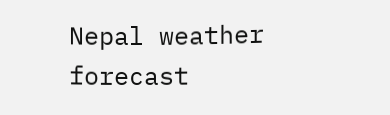Nepal weather forecast